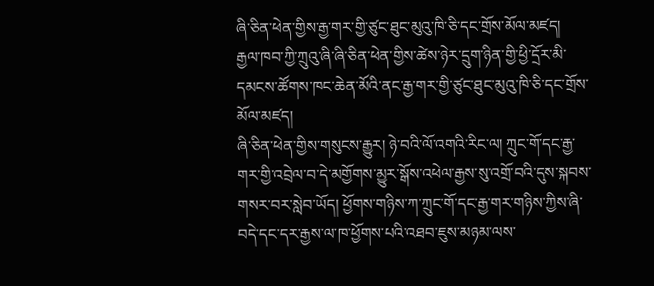ཞི་ཅིན་ཕེན་གྱིས་རྒྱ་གར་གྱི་ཙུང་ཐུང་མུའུ་ཁི་ཅི་དང་གྲོས་མོལ་མཛད།
རྒྱལ་ཁབ་ཀྱི་ཀྲུའུ་ཞི་ཞི་ཅིན་ཕེན་གྱིས་ཚེས་ཉེར་དྲུག་ཉིན་གྱི་ཕྱི་དྲོར་མི་དམངས་ཚོགས་ཁང་ཆེན་མོའི་ནང་རྒྱ་གར་གྱི་ཙུང་ཐུང་མུའུ་ཁི་ཅི་དང་གྲོས་མོལ་མཛད།
ཞི་ཅིན་ཕེན་གྱིས་གསུངས་རྒྱུར། ཉེ་བའི་ལོ་འགའི་རིང་ལ། ཀྲུང་གོ་དང་རྒྱ་གར་གྱི་འབྲེལ་བ་དེ་མགྱོགས་མྱུར་སྒོས་འཕེལ་རྒྱས་སུ་འགྲོ་བའི་དུས་སྐབས་གསར་བར་སླེབ་ཡོད། ཕྱོགས་གཉིས་ཀ་ཀྲུང་གོ་དང་རྒྱ་གར་གཉིས་ཀྱིས་ཞི་བདེ་དང་དར་རྒྱས་ལ་ཁ་ཕྱོགས་པའི་འཐབ་ཇུས་མཉམ་ལས་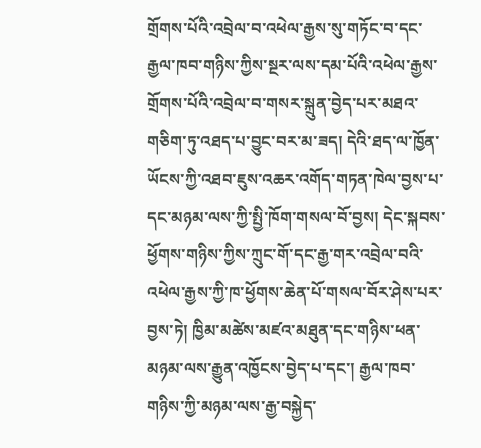གྲོགས་པོའི་འབྲེལ་བ་འཕེལ་རྒྱས་སུ་གཏོང་བ་དང་རྒྱལ་ཁབ་གཉིས་ཀྱིས་སྔར་ལས་དམ་པོའི་འཕེལ་རྒྱས་གྲོགས་པོའི་འབྲེལ་བ་གསར་སྐྲུན་བྱེད་པར་མཐའ་གཅིག་ཏུ་འཐད་པ་བྱུང་བར་མ་ཟད། དེའི་ཐད་ལ་ཁྱོན་ཡོངས་ཀྱི་འཐབ་ཇུས་འཆར་འགོད་གཏན་ཁེལ་བྱས་པ་དང་མཉམ་ལས་ཀྱི་སྤྱི་ཁོག་གསལ་བོ་བྱས། དེང་སྐབས་ཕྱོགས་གཉིས་ཀྱིས་ཀྲུང་གོ་དང་རྒྱ་གར་འབྲེལ་བའི་འཕེལ་རྒྱས་ཀྱི་ཁ་ཕྱོགས་ཆེན་པོ་གསལ་བོར་ཤེས་པར་བྱས་ཏེ། ཁྱིམ་མཚེས་མཛའ་མཐུན་དང་གཉིས་ཕན་མཉམ་ལས་རྒྱུན་འཁྱོངས་བྱེད་པ་དང་། རྒྱལ་ཁབ་གཉིས་ཀྱི་མཉམ་ལས་རྒྱ་བསྐྱེད་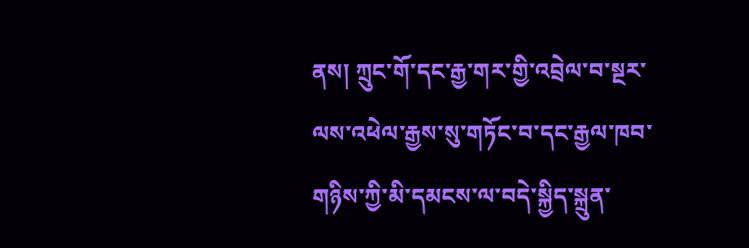ནས། ཀྲུང་གོ་དང་རྒྱ་གར་གྱི་འབྲེལ་བ་སྔར་ལས་འཕེལ་རྒྱས་སུ་གཏོང་བ་དང་རྒྱལ་ཁབ་གཉིས་ཀྱི་མི་དམངས་ལ་བདེ་སྐྱིད་སྐྲུན་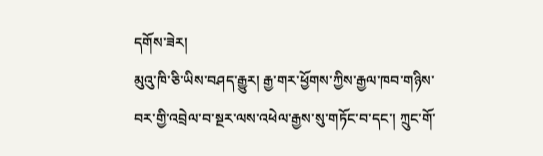དགོས་ཟེར།
མུའུ་ཁི་ཅི་ཡིས་བཤད་རྒྱུར། རྒྱ་གར་ཕྱོགས་ཀྱིས་རྒྱལ་ཁབ་གཉིས་བར་གྱི་འབྲེལ་བ་སྔར་ལས་འཕེལ་རྒྱས་སུ་གཏོང་བ་དང་། ཀྲུང་གོ་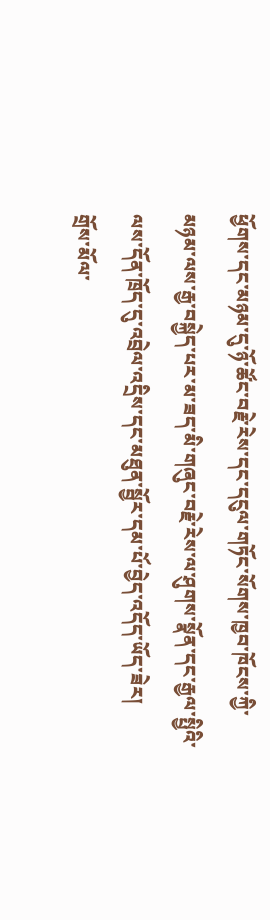ཕྱོགས་དང་མཉམ་དུ་ཉོ་ཚོང་བརྗེ་རེས་དང་དངུལ་གཏོང་སོགས་ཁྱབ་ཁོངས་ཀྱི་མཉམ་ལས་རྒྱ་བསྐྱེད་པར་མ་ཟད་མི་གཞུང་བརྗེ་རེས་ལ་ཤུགས་སྣོན་དང་རྒྱལ་སྤྱིའི་ལས་དོན་ཁྲོད་དུ་འབྲེལ་འདྲིས་དང་མཐུན་སྦྱོར་དམ་པོ་བྱེད་འདོད་ཡོད་ཟེར།
གྲོས་མོལ་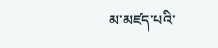མ་མཛད་པའི་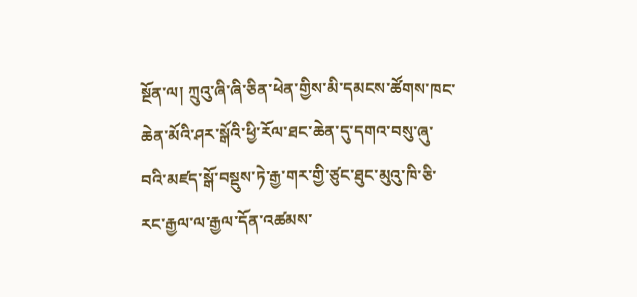སྔོན་ལ། ཀྲུའུ་ཞི་ཞི་ཅིན་ཕེན་གྱིས་མི་དམངས་ཚོགས་ཁང་ཆེན་མོའི་ཤར་སྒོའི་ཕྱི་རོལ་ཐང་ཆེན་དུ་དགའ་བསུ་ཞུ་བའི་མཛད་སྒོ་བསྡུས་ཏེ་རྒྱ་གར་གྱི་ཙུང་ཐུང་མུའུ་ཁི་ཅི་རང་རྒྱལ་ལ་རྒྱལ་དོན་འཚམས་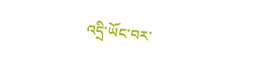འདྲི་ཡོང་བར་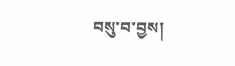བསུ་བ་བྱས།